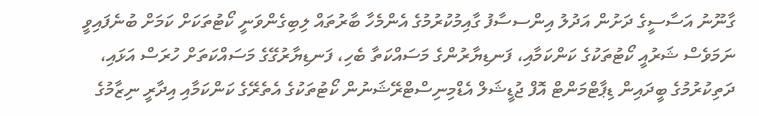ގާނޫނު އަސާސީގެ ދަށުން އަދުލު އިންސސާފު ގާއިމުކުރުމުގެ އެންމެހާ ބާރުތައް ލިބިގެންވަނީ ކޯޓުތަކަށް ކަމަށް ބުނެފައިވީ ނަމަވެސް ޝަރުއީ ކޯޓުތަކުގެ ކަންކަމާއި، ފަނޑިޔާރުންގެ މަސައްކަތާ ބެހި، ފަނޑިޔާރުގޭގެ މަސައްކަތަށް ހުރަސް އަޅައި، ދަތިކުރުމުގެ ބީދައިން ޑިޕާޓްމަންޓް އޮފް ޖުޑީޝަލް އެޑްމިނިސްޓްރޭޝަނުން ކޯޓުތަކުގެ އެތެރޭގެ ކަންކަމާއި އިދާރީ ނިޒާމުގެ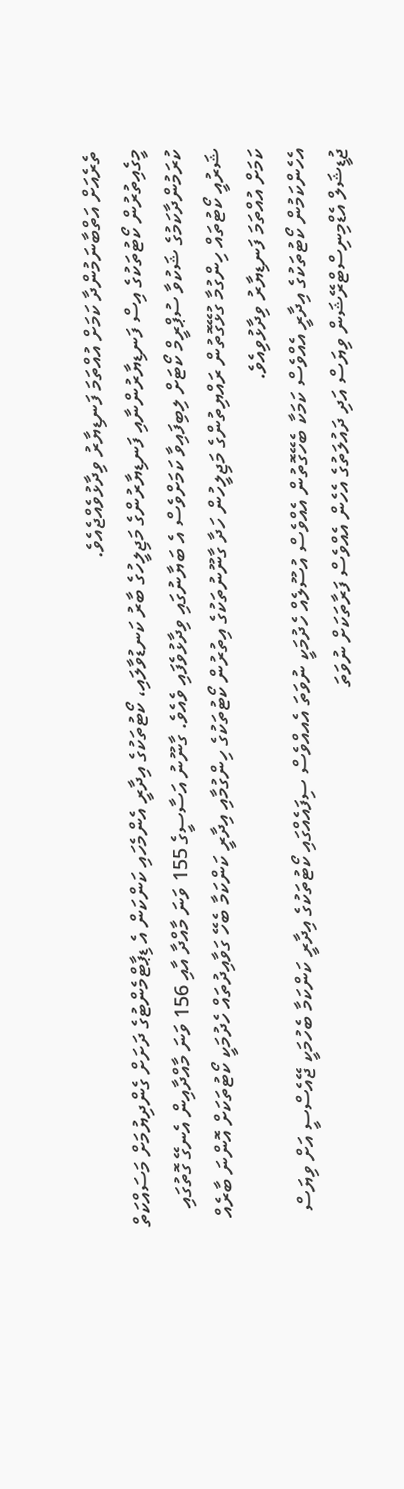ތެރެއަށް އަތްބާނަމުންދާ ކަމަށް އުއްތަމަ ފަނޑިޔާރު ވިދާޅުވެއްޖެއެވެ.
މީގެއިތުރުން ކޯޓުތަކުގެ އިސް ފަނޑިޔާރުންނާއި ފަނޑިޔާރުންގެ މަޖިލީހުގެ ބާރު ކަނޑުވާލައި، ކޯޓުތަކުގެ އިދާރީ އެންމެހައި ކަންކަން އެ ޑިޕާޓްމެންޓުގެ ދަށަށް ގެންދިޔުމަށް މަސައްކަތް ކުރަމުންދާކަމުގެ ޝަކުވާ ސުޕްރީމް ކޯޓަށް ލިބިފައިވާ ކަމަށްވެސް އެ ބަޔާނުގައި ވިދާޅުވެފައި ވެއެވެ. ގާނޫނު އަސާސީގެ 155 ވަނަ މާއްދާ އާއި 156 ވަނަ މާއްދާއިން އެނގޭ ގޮތުގައި ޝަރުއީ ކޯޓުތައް ހިންގުމާ ގުޅޭގޮތުން ރައްޔިތުންގެ މަޖިލީހުން ހަދާ ގާނޫނުތަކުގެ އިތުރުން ކޯޓުތަކުގެ ހިންގުމާއި އިދާރީ ކަންކަމާ ބެހޭ ގަވާއިދުތައް ހެދުމަކީ ކޯޓުތަކަށް އޮންނަ ބާރެއް ކަމަށް އުއްތަމަ ފަނޑިޔާރު ވިދާޅުވިއެވެ.
އެހެންކަމުން ކޯޓުތަކުގެ އިދާރީ އެއްވެސް ކަމަކާ ބެހޭގޮތުން އެއްވެސް އުސޫލެއް ހެދުމަކީ ނުވަތަ އެއއްވެސް ސިފައެއްގައި ކޯޓުތަކުގެ އިދާރީ ކަންކަމާ ބެހުމަކީ ޖޭއެސްސީ އަށް ވިޔަސް ޖުޑީޝަލް އެޑްމިނިސްޓްރޭޝަން ވިޔަސް އަދި ދައުލަތުގެ އެހެން އެއްވެސް ފަރާތަކަށް ނުވަތަ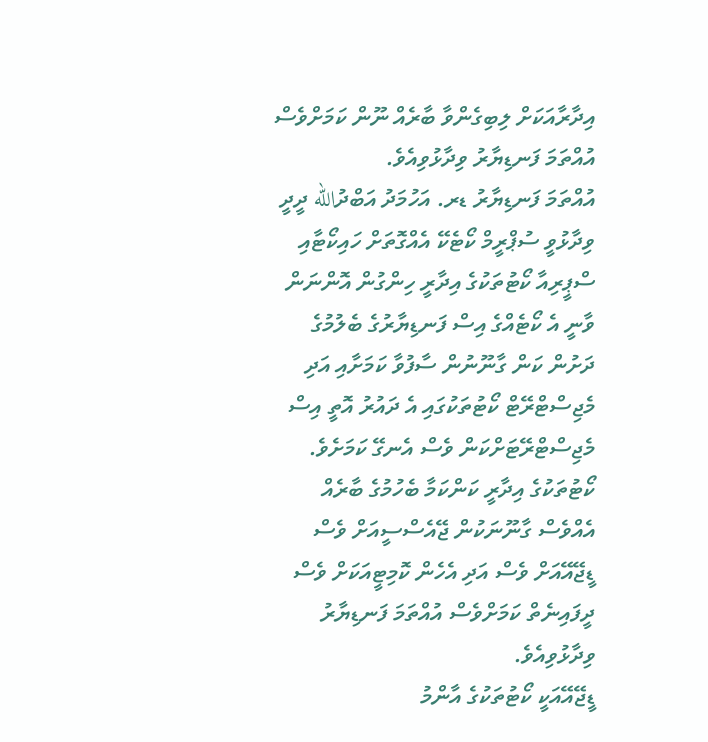އިދާރާއަކަށް ލިބިގެންވާ ބާރެއް ނޫން ކަމަށްވެސް އުއްތަމަ ފަނޑިޔާރު ވިދާޅުވިއެވެ.
އުއްތަމަ ފަނޑިޔާރު ޑރ. އަހުމަދު އަބްދުالله ދީދީ ވިދާޅުވީ ސުޕްރީމް ކޯޓެކޭ އެއްގޮތަށް ހައިކޯޓާއި ސްޕީރިއާ ކޯޓުތަކުގެ އިދާރީ ހިންގުން އޮންނަން ވާނީ އެ ކޯޓެއްގެ އިސް ފަނޑިޔާރުގެ ބެލުމުގެ ދަށުން ކަން ގާނޫނުން ސާފުވާ ކަމަށާއި އަދި މެޖިސްޓްރޭޓް ކޯޓުތަކުގައި އެ ދައުރު އޮތީ އިސް މެޖިސްޓްރޭޓަށްކަން ވެސް އެނގޭ ކަމަށެވެ.
ކޯޓުތަކުގެ އިދާރީ ކަންކަމާ ބެހުމުގެ ބާރެއް އެއްވެސް ގާނޫނަކުން ޖޭއެސްސީއަށް ވެސް ޑީޖޭއޭއަށް ވެސް އަދި އެހެން ކޮމިޓީއަކަށް ވެސް ދީފައިނެތް ކަމަށްވެސް އުއްތަމަ ފަނޑިޔާރު ވިދާޅުވިއެވެ.
ޑީޖޭއޭއަކީ ކޯޓުތަކުގެ އާންމު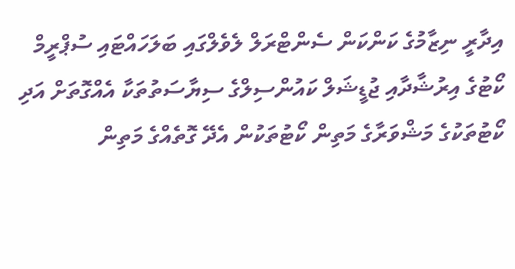އިދާރީ ނިޒާމުގެ ކަންކަން ސެންޓްރަލް ލެވެލްގައި ބަލަހައްޓައި ސުޕްރީމް ކޯޓުގެ އިރުޝާދާއި ޖުޑީޝަލް ކައުންސިލްގެ ސިޔާސަތުތަކާ އެއްގޮތަށް އަދި ކޯޓުތަކުގެ މަޝްވަރާގެ މަތިން ކޯޓުތަކުން އެދޭ ގޮތެއްގެ މަތިން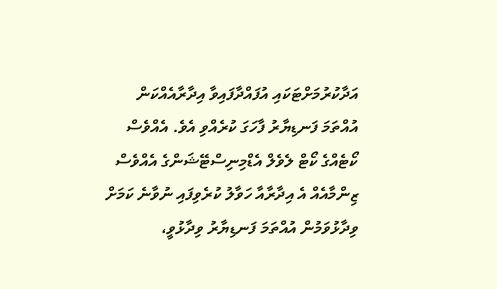އަދާކުރުމަށްޓަކައި އުފައްދާފައިވާ އިދާރާއެއްކަން އުއްތަމަ ފަނޑިޔާރު ފާހަގަ ކުރެއްވި އެވެ. އެއްވެސް ކޯޓެއްގެ ކޯޓް ލެވެލް އެޑްމިނިސްޓޭޝަންގެ އެއްވެސް ޒިންމާއެއް އެ އިދާރާއާ ހަވާލު ކުރެވިފައި ނުވާނެ ކަމަށް ވިދާޅުވަމުން އުއްތަމަ ފަނޑިޔާރު ވިދާޅުވީ،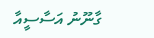ގާނޫނު އަސާސީއާ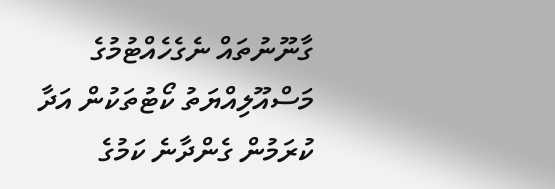ގާނޫނުތައް ނެގެހެއްޓުމުގެ މަސްއޫލިއްޔަތު ކޯޓުތަކުން އަދާ ކުރަމުން ގެންދާނެ ކަމުގެ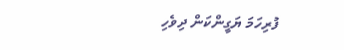ފުރިހަމަ ޔަގީންކަން ދިވެހި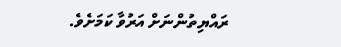ރައްޔިތުންނަށް އަރުވާ ކަމަށެވެ.